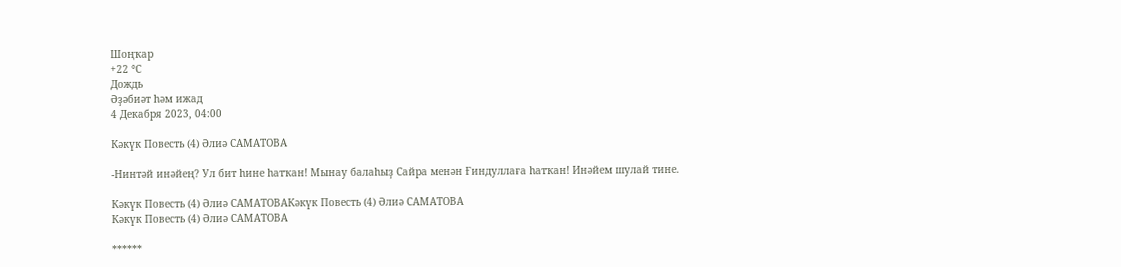Шоңҡар
+22 °С
Дождь
Әҙәбиәт һәм ижад
4 Декабря 2023, 04:00

Кәкүк Повесть (4) Әлиә САМАТОВА

-Нинтәй инәйең? Ул бит һине һатҡан! Мынау балаһыҙ Сайра менән Ғиндуллаға һатҡан! Инәйем шулай тине.

Кәкүк Повесть (4) Әлиә САМАТОВАКәкүк Повесть (4) Әлиә САМАТОВА
Кәкүк Повесть (4) Әлиә САМАТОВА

******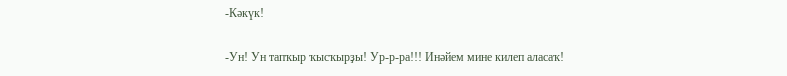-Кәкүк!

-Ун! Ун тапҡыр ҡысҡырҙы! Ур-р-ра!!! Инәйем мине килеп аласаҡ!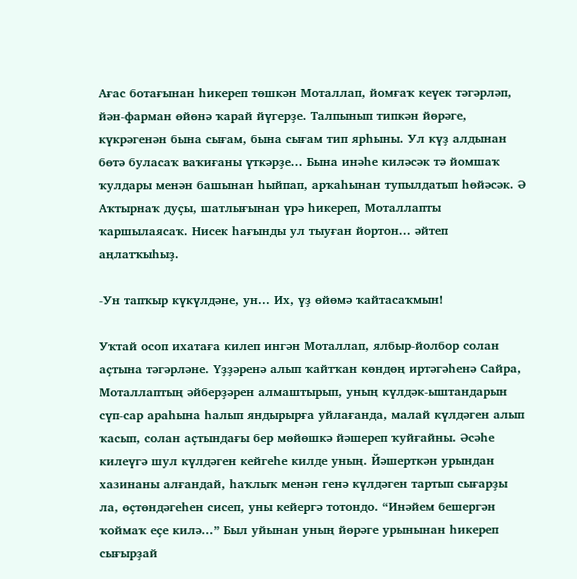Ағас ботағынан һикереп төшкән Моталлап, йомғаҡ кеүек тәгәрләп, йән-фарман өйөнә ҡарай йүгерҙе. Талпынып типкән йөрәге, күкрәгенән бына сығам, бына сығам тип ярһыны. Ул күҙ алдынан бөтә буласаҡ ваҡиғаны үткәрҙе... Бына инәһе киләсәк тә йомшаҡ ҡулдары менән башынан һыйпап, арҡаһынан тупылдатып һөйәсәк. Ә Аҡтырнаҡ дуҫы, шатлығынан үрә һикереп, Моталлапты ҡаршылаясаҡ. Нисек һағынды ул тыуған йортон... әйтеп аңлатҡыһыҙ.

-Ун тапҡыр күкүлдәне, ун... Их, үҙ өйөмә ҡайтасаҡмын!

Уҡтай осоп ихатаға килеп ингән Моталлап, ялбыр-йолбор солан аҫтына тәгәрләне. Үҙҙәренә алып ҡайтҡан көндөң иртәгәһенә Сайра, Моталлаптың әйберҙәрен алмаштырып, уның күлдәк-ыштандарын сүп-сар араһына һалып яндырырға уйлағанда, малай күлдәген алып ҡасып, солан аҫтындағы бер мөйөшкә йәшереп ҡуйғайны. Әсәһе килеүгә шул күлдәген кейгеһе килде уның. Йәшерткән урындан хазинаны алғандай, һаҡлыҡ менән генә күлдәген тартып сығарҙы ла, өҫтөндәгеһен сисеп, уны кейергә тотондо. “Инәйем бешергән ҡоймаҡ еҫе килә...” Был уйынан уның йөрәге урынынан һикереп сығырҙай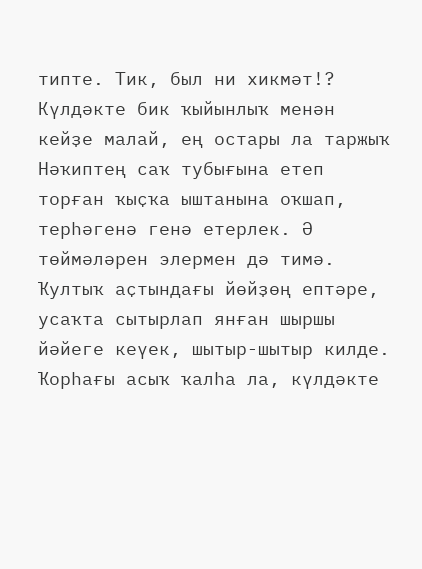типте. Тик, был ни хикмәт!? Күлдәкте бик ҡыйынлыҡ менән кейҙе малай, ең остары ла таржыҡ Нәҡиптең саҡ тубығына етеп торған ҡыҫҡа ыштанына оҡшап, терһәгенә генә етерлек. Ә төймәләрен элермен дә тимә. Ҡултыҡ аҫтындағы йөйҙөң ептәре, усаҡта сытырлап янған шыршы йәйеге кеүек, шытыр-шытыр килде. Ҡорһағы асыҡ ҡалһа ла, күлдәкте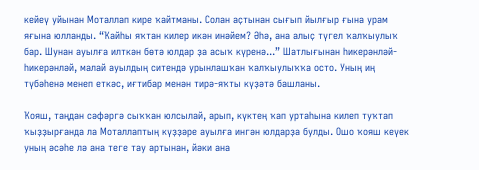кейеү уйынан Моталлап кире ҡайтманы. Солан аҫтынан сығып йылғыр ғына урам яғына юлланды. “Ҡайһы яҡтан килер икән инәйем? Әһә, ана алыҫ түгел ҡалҡыулыҡ бар. Шунан ауылға илткән бөтә юлдар ҙа асыҡ күренә...” Шатлығынан һикерәнләй-һикерәнләй, малай ауылдың ситендә урынлашҡан ҡалҡыулыҡҡа осто. Уның иң түбәһенә менеп еткәс, иғтибар менән тирә-яҡты күҙәтә башланы.

Ҡояш, таңдан сәфәргә сыҡҡан юлсылай, арып, күктең ҡап уртаһына килеп туҡтап ҡыҙҙырғанда ла Моталлаптың күҙҙәре ауылға ингән юлдарҙа булды. Ошо ҡояш кеүек уның әсәһе лә ана теге тау артынан, йәки ана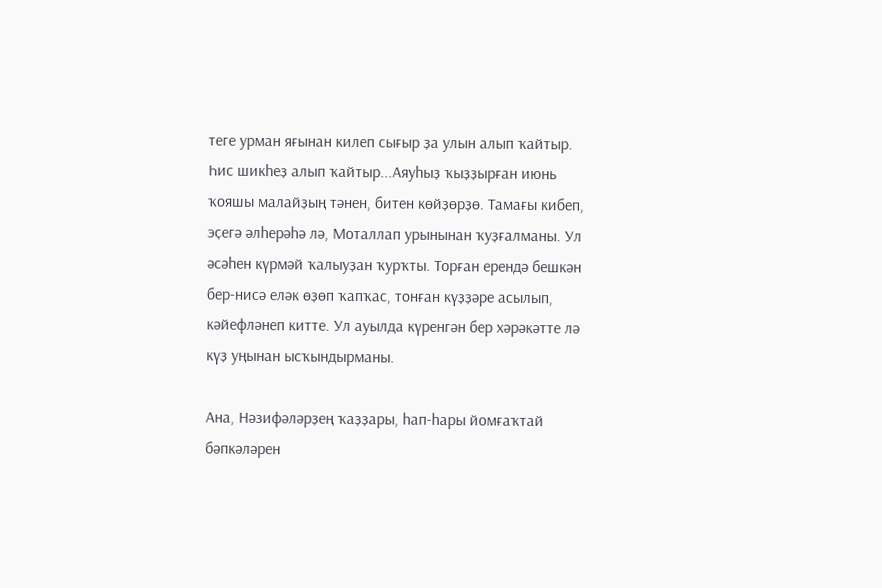теге урман яғынан килеп сығыр ҙа улын алып ҡайтыр. Һис шикһеҙ алып ҡайтыр...Аяуһыҙ ҡыҙҙырған июнь ҡояшы малайҙың тәнен, битен көйҙөрҙө. Тамағы кибеп, эҫегә әлһерәһә лә, Моталлап урынынан ҡуҙғалманы. Ул әсәһен күрмәй ҡалыуҙан ҡурҡты. Торған ерендә бешкән бер-нисә еләк өҙөп ҡапҡас, тонған күҙҙәре асылып, кәйефләнеп китте. Ул ауылда күренгән бер хәрәкәтте лә күҙ уңынан ысҡындырманы.

Ана, Нәзифәләрҙең ҡаҙҙары, һап-һары йомғаҡтай бәпкәләрен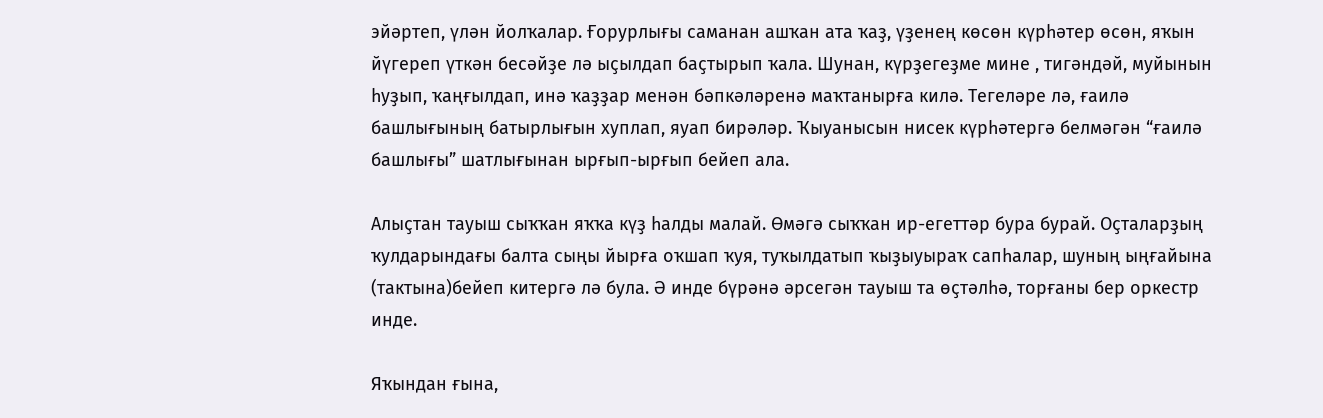эйәртеп, үлән йолҡалар. Ғорурлығы саманан ашҡан ата ҡаҙ, үҙенең көсөн күрһәтер өсөн, яҡын йүгереп үткән бесәйҙе лә ыҫылдап баҫтырып ҡала. Шунан, күрҙегеҙме мине , тигәндәй, муйынын һуҙып, ҡаңғылдап, инә ҡаҙҙар менән бәпкәләренә маҡтанырға килә. Тегеләре лә, ғаилә башлығының батырлығын хуплап, яуап бирәләр. Ҡыуанысын нисек күрһәтергә белмәгән “ғаилә башлығы” шатлығынан ырғып-ырғып бейеп ала.

Алыҫтан тауыш сыҡҡан яҡҡа күҙ һалды малай. Өмәгә сыҡҡан ир-егеттәр бура бурай. Оҫталарҙың ҡулдарындағы балта сыңы йырға оҡшап ҡуя, туҡылдатып ҡыҙыуыраҡ сапһалар, шуның ыңғайына (тактына)бейеп китергә лә була. Ә инде бүрәнә әрсегән тауыш та өҫтәлһә, торғаны бер оркестр инде.

Яҡындан ғына,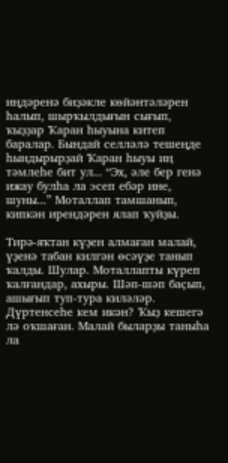иңдәренә биҙәкле көйәнтәләрен һалып, шырҡылдығын сығып, ҡыҙҙар Ҡаран һыуына китеп баралар. Бындай селләлә тешеңде һындырырҙай Ҡаран һыуы иң тәмлеһе бит ул... “Эх, әле бер генә ижау булһа ла эсеп ебәр ине, шуны...” Моталлап тамшанып, кипкән ирендәрен ялап ҡуйҙы.

Тирә-яҡтан күҙен алмаған малай, үҙенә табан килгән өсәүҙе танып ҡалды. Шулар. Моталлапты күреп ҡалғандар, ахыры. Шәп-шәп баҫып, ашығып туп-тура киләләр. Дүртенсеһе кем икән? Ҡыҙ кешегә лә оҡшаған. Малай быларҙы таныһа ла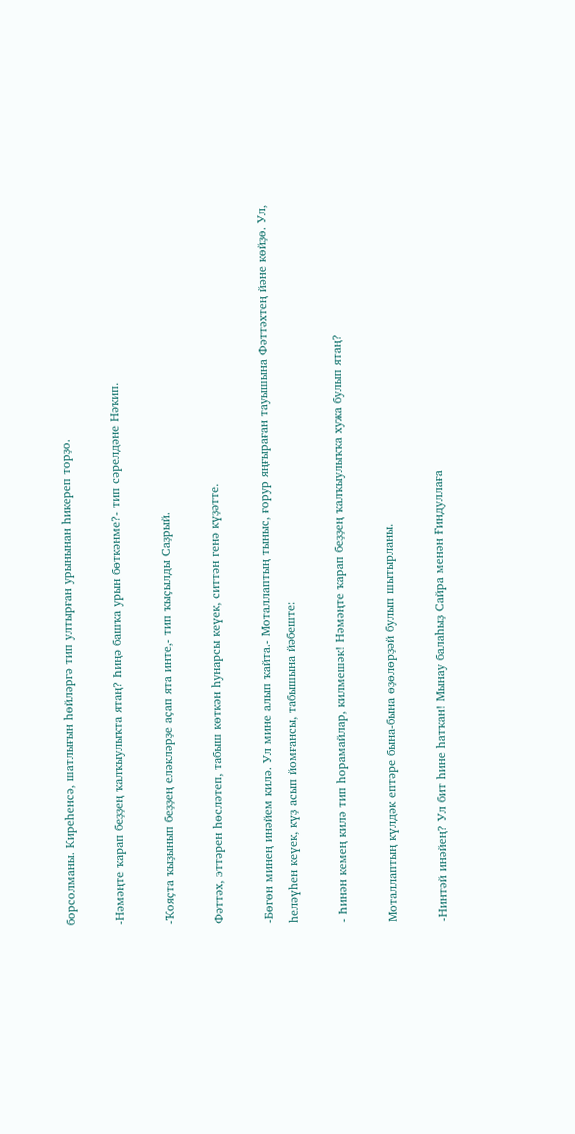борсолманы. Киреһенсә, шатлығын һөйләргә тип ултырған урынынан һикереп торҙо.

-Нәмәңте ҡарап беҙҙең ҡалҡыулыҡта ятаң? Һиңә башҡа урын бөткәнме?- тип сәрелдәне Нәҡип.

-Ҡояҫта ҡыҙынып беҙҙең еләкләрҙе аҫап ята инте,- тип ҡыҫылды Саҙрый.

Фәттәх, эттәрен һөсләтеп, табыш көткән һунарсы кеүек, ситтән генә күҙәтте.

-Бөгөн минең инәйем килә. Ул мине алып ҡайта.- Моталлаптың тыныс, ғорур яңғыраған тауышына Фәттәхтең йәне көйҙө. Ул, һеләүһен кеүек, күҙ асып йомғансы, табышына йәбеште:

- Һинән кемең килә тип һорамайлар, килмешәк! Нәмәңте ҡарап беҙҙең ҡалҡыулыҡҡа хужа булып ятаң?

Моталлаптың күлдәк ептәре бына-бына өҙөлөрҙәй булып шытырланы.

-Нинтәй инәйең? Ул бит һине һатҡан! Мынау балаһыҙ Сайра менән Ғиндуллаға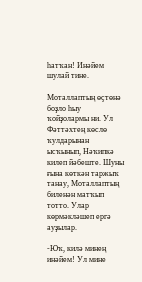һатҡан! Инәйем шулай тине.

Моталлаптың өҫтөнә боҙло һыу ҡойҙолармы ни. Ул Фәттәхтең көслө ҡулдарынан ысҡынып, Нәҡипкә килеп йәбеште. Шуны ғына көткән таржыҡ танау, Моталлаптың биленән матҡып тотто. Улар көрмәкләшеп ергә ауҙылар.

-Юҡ, килә минең инәйем! Ул мине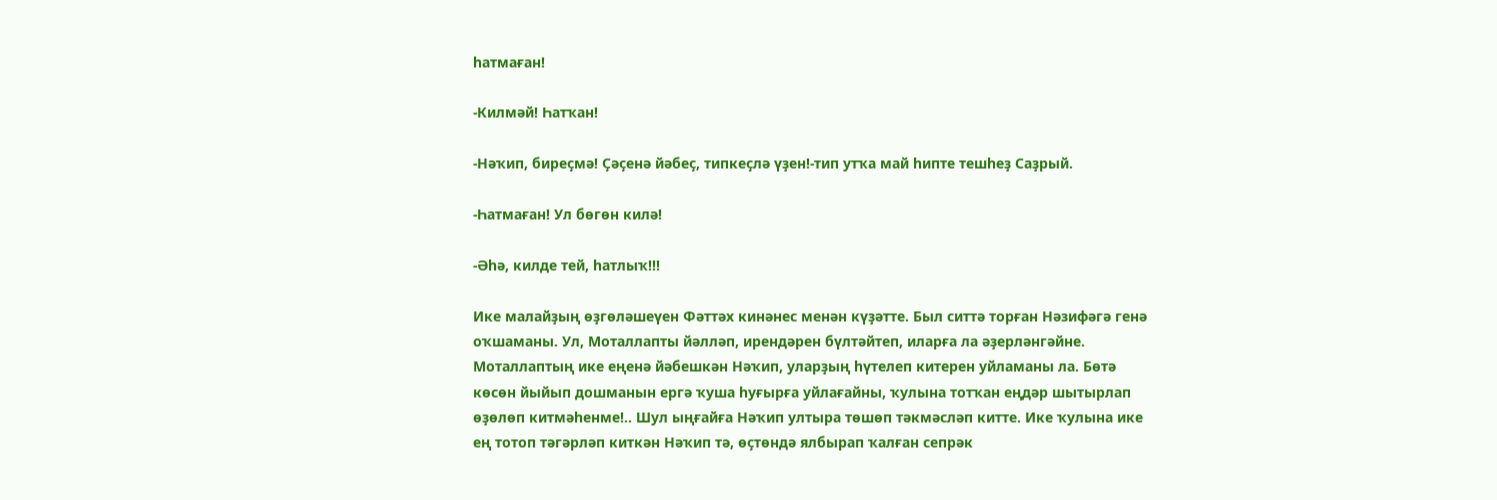һатмаған!

-Килмәй! Һатҡан!

-Нәҡип, биреҫмә! Ҫәҫенә йәбеҫ, типкеҫлә үҙен!-тип утҡа май һипте тешһеҙ Саҙрый.

-Һатмаған! Ул бөгөн килә!

-Әһә, килде тей, һатлыҡ!!!

Ике малайҙың өҙгөләшеүен Фәттәх кинәнес менән күҙәтте. Был ситтә торған Нәзифәгә генә оҡшаманы. Ул, Моталлапты йәлләп, ирендәрен бүлтәйтеп, иларға ла әҙерләнгәйне. Моталлаптың ике еңенә йәбешкән Нәҡип, уларҙың һүтелеп китерен уйламаны ла. Бөтә көсөн йыйып дошманын ергә ҡуша һуғырға уйлағайны, ҡулына тотҡан еңдәр шытырлап өҙөлөп китмәһенме!.. Шул ыңғайға Нәҡип ултыра төшөп тәкмәсләп китте. Ике ҡулына ике ең тотоп тәгәрләп киткән Нәҡип тә, өҫтөндә ялбырап ҡалған сепрәк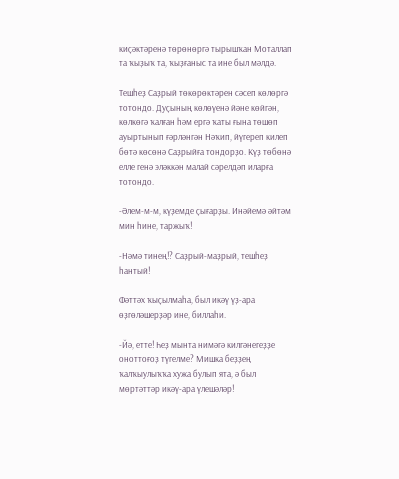киҫәктәренә төрөнөргә тырышҡан Моталлап та ҡыҙыҡ та, ҡыҙғаныс та ине был мәлдә.

Тешһеҙ Саҙрый төкөрөктәрен сәсеп көлөргә тотондо. Дуҫының көлөүенә йәне көйгән, көлкөгә ҡалған һәм ергә ҡаты ғына төшөп ауыртынып ғәрләнгән Нәҡип, йүгереп килеп бөтә көсөнә Саҙрыйға тондорҙо. Күҙ төбөнә елле генә эләккән малай сәрелдәп иларға тотондо.

-Әлем-м-м, күҙемде ҫығарҙы. Инәйемә әйтәм мин һине, таржыҡ!

-Нәмә тинең!? Саҙрый-маҙрый, тешһеҙ һантый!

Фәттәх ҡыҫылмаһа, был икәү үҙ-ара өҙгөләшерҙәр ине, биллаһи.

-Йә, етте! Һеҙ мынта нимәгә килгәнегеҙҙе оноттоғоҙ түгелме? Мишка беҙҙең ҡалҡыулыҡҡа хужа булып ята, ә был мөртәттәр икәү-ара үлешәләр!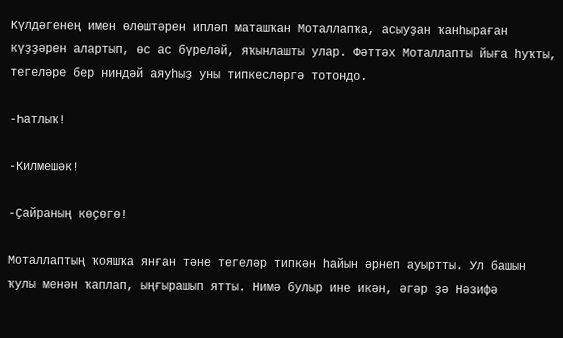Күлдәгенең имен өлөштәрен ипләп маташҡан Моталлапҡа, асыуҙан ҡанһыраған күҙҙәрен алартып, өс ас бүреләй, яҡынлашты улар. Фәттәх Моталлапты йыға һуҡты, тегеләре бер ниндәй аяуһыҙ уны типкесләргә тотондо.

-Һатлыҡ!

-Килмешәк!

-Ҫайраның көҫөгө!

Моталлаптың ҡояшҡа янған тәне тегеләр типкән һайын әрнеп ауыртты. Ул башын ҡулы менән ҡаплап, ыңғырашып ятты. Нимә булыр ине икән, әгәр ҙә Нәзифә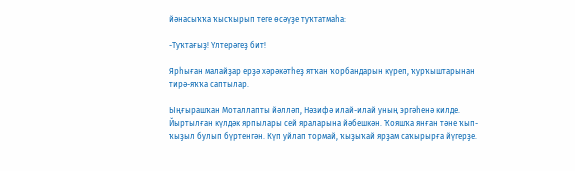йәнасыҡҡа ҡысҡырып теге өсәүҙе туҡтатмаһа:

-Туҡтағыҙ! Үлтерәгеҙ бит!

Ярһыған малайҙар ерҙә хәрәкәтһеҙ ятҡан ҡорбандарын күреп, ҡурҡыштарынан тирә-яҡҡа саптылар.

Ыңғырашҡан Моталлапты йәлләп, Нәзифә илай-илай уның эргәһенә килде. Йыртылған күлдәк ярпылары сей яраларына йәбешкән. Ҡояшҡа янған тәне ҡып-ҡыҙыл булып бүртенгән. Күп уйлап тормай, ҡыҙыҡай ярҙам саҡырырға йүгерҙе.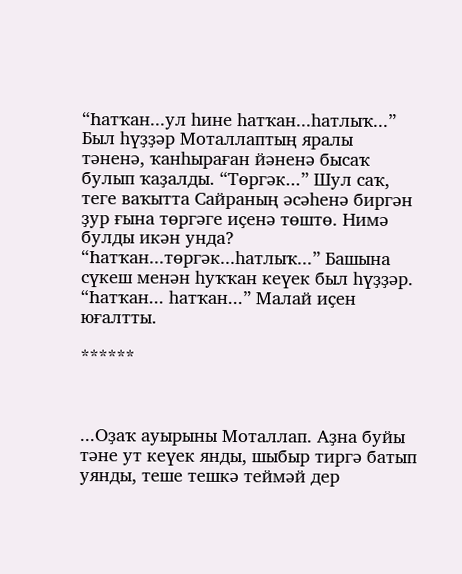“Һатҡан...ул һине һатҡан...һатлыҡ...” Был һүҙҙәр Моталлаптың яралы тәненә, ҡанһыраған йәненә бысаҡ булып ҡаҙалды. “Төргәк...” Шул саҡ, теге ваҡытта Сайраның әсәһенә биргән ҙур ғына төргәге иҫенә төштө. Нимә булды икән унда? “Һатҡан...төргәк...һатлыҡ...” Башына сүкеш менән һуҡҡан кеүек был һүҙҙәр. “Һатҡан... һатҡан...” Малай иҫен юғалтты.

******



...Оҙаҡ ауырыны Моталлап. Аҙна буйы тәне ут кеүек янды, шыбыр тиргә батып уянды, теше тешкә теймәй дер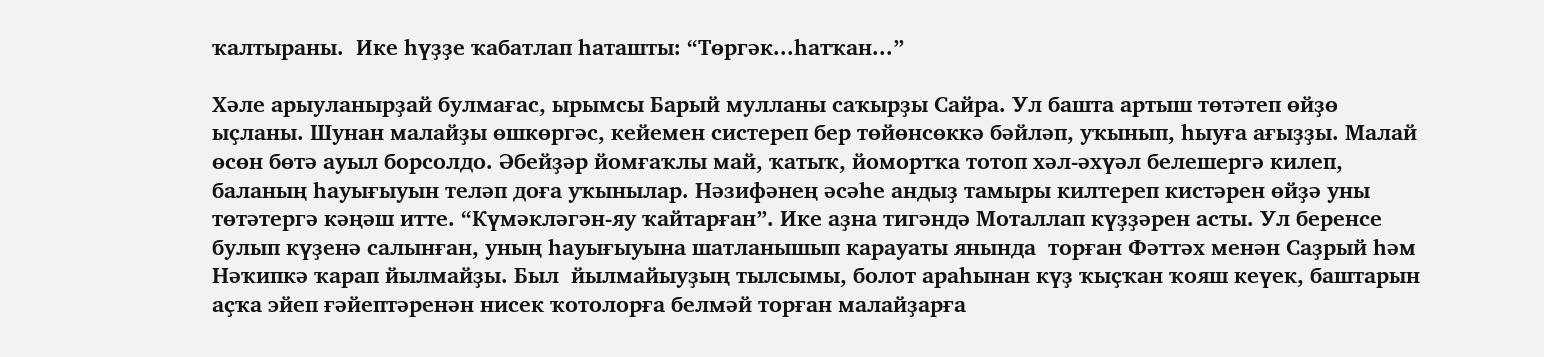ҡалтыраны.  Ике һүҙҙе ҡабатлап һаташты: “Төргәк...һатҡан...”

Хәле арыуланырҙай булмағас, ырымсы Барый мулланы саҡырҙы Сайра. Ул башта артыш төтәтеп өйҙө ыҫланы. Шунан малайҙы өшкөргәс, кейемен систереп бер төйөнсөккә бәйләп, уҡынып, һыуға ағыҙҙы. Малай өсөн бөтә ауыл борсолдо. Әбейҙәр йомғаҡлы май, ҡатыҡ, йомортҡа тотоп хәл-әхүәл белешергә килеп, баланың һауығыуын теләп доға уҡынылар. Нәзифәнең әсәһе андыҙ тамыры килтереп кистәрен өйҙә уны төтәтергә кәңәш итте. “Күмәкләгән-яу ҡайтарған”. Ике аҙна тигәндә Моталлап күҙҙәрен асты. Ул беренсе булып күҙенә салынған, уның һауығыуына шатланышып карауаты янында  торған Фәттәх менән Саҙрый һәм Нәҡипкә ҡарап йылмайҙы. Был  йылмайыуҙың тылсымы, болот араһынан күҙ ҡыҫҡан ҡояш кеүек, баштарын аҫҡа эйеп ғәйептәренән нисек ҡотолорға белмәй торған малайҙарға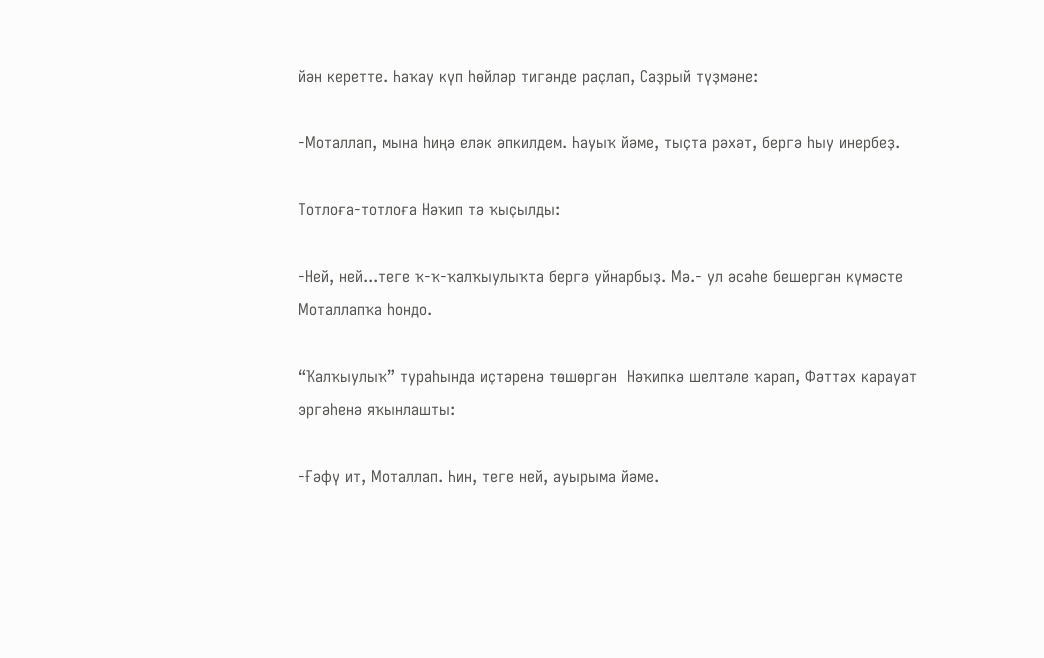йән керетте. Һаҡау күп һөйләр тигәнде раҫлап, Саҙрый түҙмәне:

-Моталлап, мына һиңә еләк әпкилдем. Һауыҡ йәме, тыҫта рәхәт, бергә һыу инербеҙ.

Тотлоға-тотлоға Нәҡип тә ҡыҫылды:

-Ней, ней...теге ҡ-ҡ-ҡалҡыулыҡта бергә уйнарбыҙ. Мә.- ул әсәһе бешергән күмәсте Моталлапҡа һондо.

“Ҡалҡыулыҡ” тураһында иҫтәренә төшөргән  Нәҡипкә шелтәле ҡарап, Фәттәх карауат эргәһенә яҡынлашты:

-Ғәфү ит, Моталлап. Һин, теге ней, ауырыма йәме.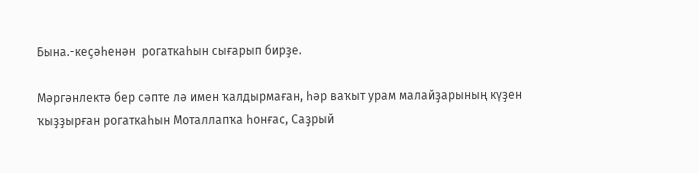Бына.-кеҫәһенән  рогаткаһын сығарып бирҙе.

Мәргәнлектә бер сәпте лә имен ҡалдырмаған, һәр ваҡыт урам малайҙарының күҙен ҡыҙҙырған рогаткаһын Моталлапҡа һонғас, Саҙрый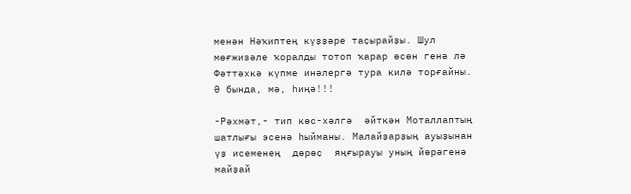менән Нәҡиптең күҙҙәре таҫырайҙы. Шул мөғжизәле ҡоралды тотоп ҡарар өсөн генә лә Фәттәхкә күпме инәлергә тура килә торғайны. Ә бында, мә, һиңә!!!

-Рәхмәт,- тип көс-хәлгә  әйткән Моталлаптың шатлығы эсенә һыйманы. Малайҙарҙың ауыҙынан үҙ исеменең  дөрөҫ  яңғырауы уның йөрәгенә майҙай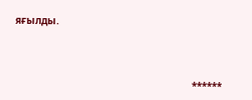яғылды.



                                                           ******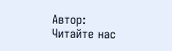Автор:
Читайте нас